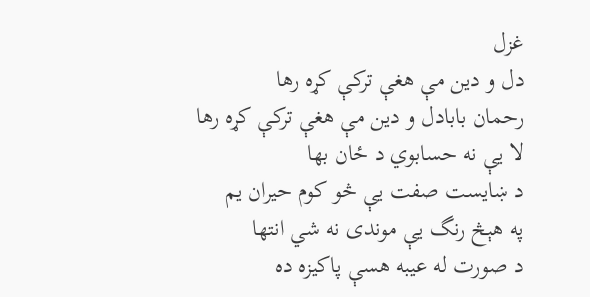غزل
دل و دين مې هغې ترکې کړه رها
رحمان بابادل و دين مې هغې ترکې کړه رها
لا يې نه حسابوي د ځان بها
د ښايست صفت يې څو کوم حيران يم
په هېڅ رنگ يې موندی نه شي انتها
د صورت له عيبه هسې پاکيزه ده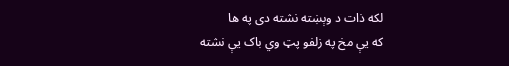لکه ذات د وېښته نشته دی په ها
که يې مخ په زلفو پټ وي باک يې نشته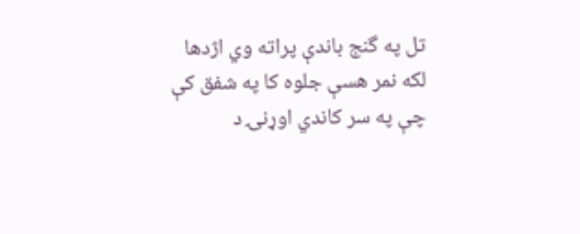تل په گنج باندې پراته وي اژدها
لکه نمر هسې جلوه کا په شفق کې
چې په سر کاندي اوړنۍ د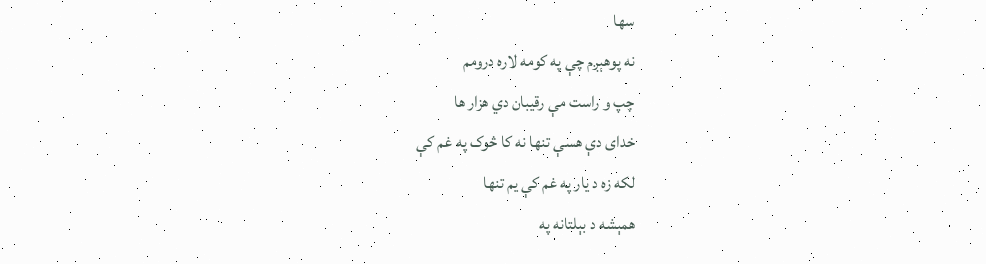سها
نه پوهېږم چې په کومه لاره درومم
چپ و راست مې رقيبان دي هزار ها
خدای دې هسې تنها نه کا څوک په غم کې
لکه زه د يار په غم کې يم تنها
همېشه د بېلتانه په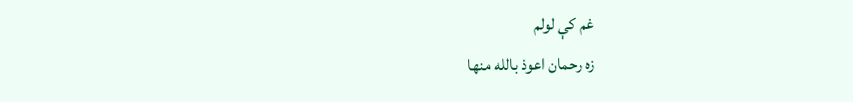غم کې لولم
زه رحمان اعوذ بالله منها